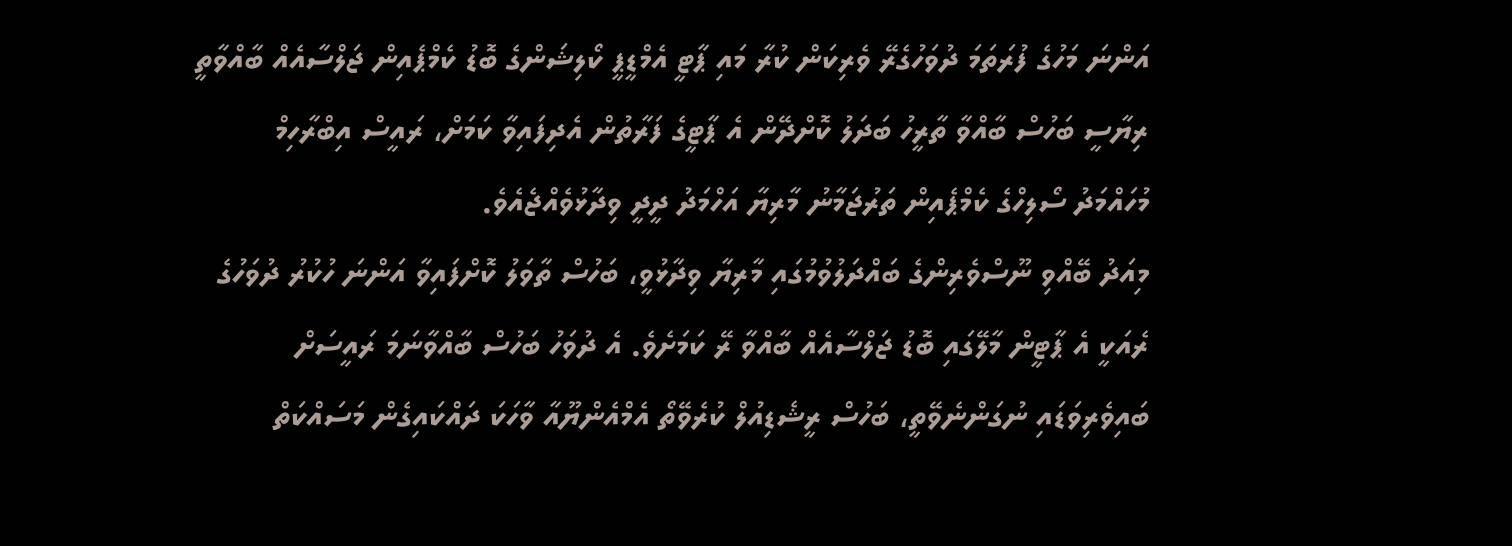އަންނަ މަހުގެ ފުރަތަމަ ދުވަހުގެރޭ ވެރިކަން ކުރާ މައި ޕާޓީ އެމްޑީޕީ ކޯލިޝަންގެ ބޮޑު ކެމްޕެއިން ޖަލްސާއެއް ބާއްވާތީ ރިޔާސީ ބަހުސް ބާއްވާ ތާރީހު ބަދަލު ކޮށްދޭން އެ ޕާޓީގެ ފަރާތުން އެދިފައިވާ ކަމަށް، ރައީސް އިބްރާހިމް މުހައްމަދު ސޯލިހްގެ ކެމްޕެއިން ތަރުޖަމާނު މާރިޔާ އަހްމަދު ދީދީ ވިދާޅުވެއްޖެއެވެ.
މިއަދު ބޭއްވި ނޫސްވެރިންގެ ބައްދަލުވުމުގައި މާރިޔާ ވިދާޅުވީ، ބަހުސް ތާވަލު ކޮށްފައިވާ އަންނަ ހުކުރު ދުވަހުގެ ރެއަކީ އެ ޕާޓީން މާލޭގައި ބޮޑު ޖަލްސާއެއް ބާއްވާ ރޭ ކަމަށެވެ. އެ ދުވަހު ބަހުސް ބާއްވާނަމަ ރައީސަށް ބައިވެރިވަޑައި ނުގަންނެވޭތީ، ބަހުސް ރީޝެޑިއުލް ކުރެވޭތޯ އެމްއެންޔޫއާ ވާހަކަ ދައްކައިގެން މަސައްކަތް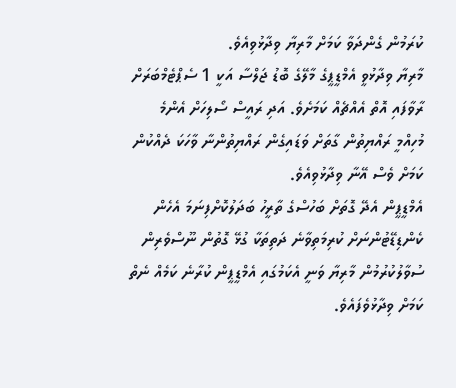ކުރަމުން ގެންދަވާ ކަމަށް މާރިޔާ ވިދާޅުވިއެވެ.
މާރިޔާ ވިދާޅުވީ އެމްޑީޕީގެ މާލޭގެ ބޮޑު ޖަލްސާ އަކީ 1 ސެޕްޓެމްބަރަށް ރާވާފައި އޮތް އެއްޗެއް ކަމަށެވެ. އަދި ރައީސް ސޯލިހަށް އެންމެ މުހިއްމީ ރައްޔިތުން ގާތަށް ވަޑައިގެން ރައްޔިތުންނާ ވާހަކަ ދެއްކުން ކަމަށް ވެސް އޭނާ ވިދާޅުވިއެވެ.
އެމްޑީޕީން އެދޭ ގޮތަށް ބަހުސްގެ ތާރީހު ބަދަލުކޮށްފިނަމަ އެހެން ކެންޑިޑޭޓުންނަށް ކުރިމަތިވާނެ ދަތިތަކާ ގުޅޭ ގޮތުން ނޫސްވެރިން ސުވާލުކުރުމުން މާރިޔާ ވަނީ އެކަމުގައި އެމްޑީޕީން ކުރާނެ ކަމެއް ނެތް ކަމަށް ވިދާޅުވެފައެވެ.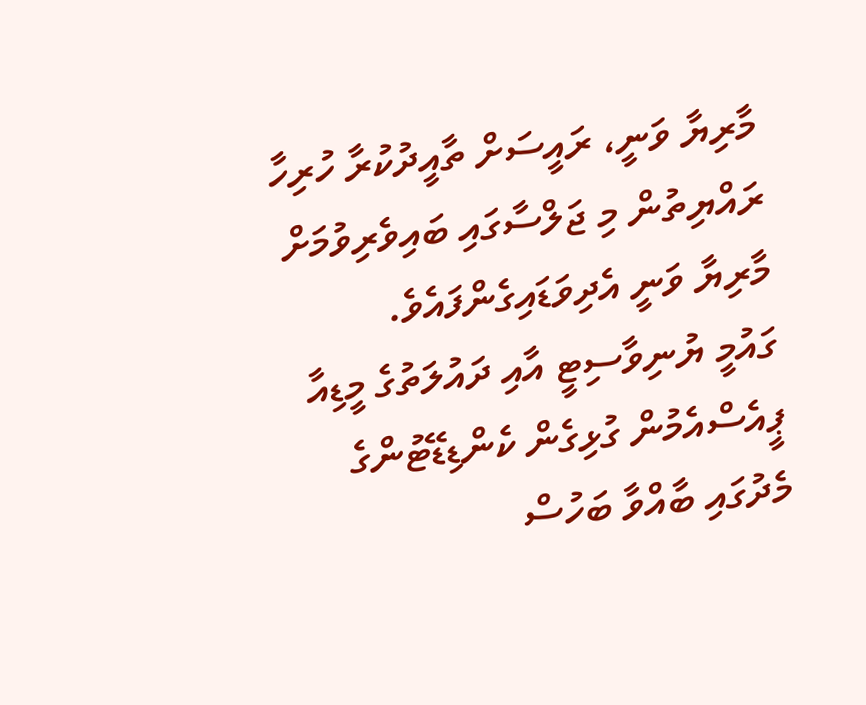މާރިޔާ ވަނީ، ރައީސަށް ތާއީދުކުރާ ހުރިހާ ރައްޔިތުން މި ޖަލްސާގައި ބައިވެރިވުމަށް މާރިޔާ ވަނީ އެދިވަޑައިގެންފައެވެ.
ގައުމީ ޔުނިވާސިޓީ އާއި ދައުލަތުގެ މީޑިއާ ޕީއެސްއެމުން ގުޅިގެން ކެންޑިޑޭޓުންގެ މެދުގައި ބާއްވާ ބަހުސް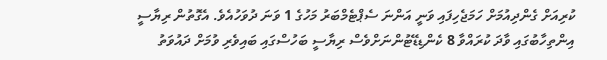ކުރިއަށް ގެންދިއުމަށް ހަމަޖެހިފައި ވަނީ އަންނަ ސެޕްޓެމްބަރު މަހުގެ 1 ވަނަ ދުވަހުއެވެ. އެގޮތުން ރިޔާސީ އިންތިހާބުގައި ވާދަ ކުރައްވާ 8 ކެންޑިޑޭޓުންނަށްވެސް ރިޔާސީ ބަހުސްގައި ބައިވެރި ވުމަށް ދައުވަތު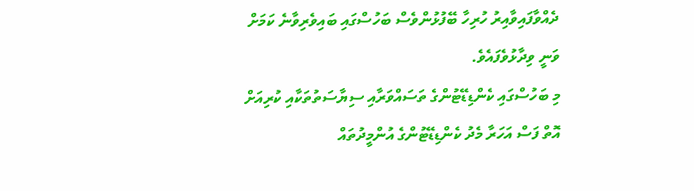ދެއްވާފައިވާއިރު ހުރިހާ ބޭފުޅުންވެސް ބަހުސްގައި ބައިވެރިވާނެ ކަމަށް ވަނީ ވިދާޅުވެފައެވެ.
މި ބަހުސްގައި ކެންޑިޑޭޓުންގެ ތަސައްވަރާއި ސިޔާސަތުތަކާއި ކުރިއަށް އޮތް ފަސް އަހަރާ މެދު ކެންޑިޑޭޓުންގެ އުންމީދުތައް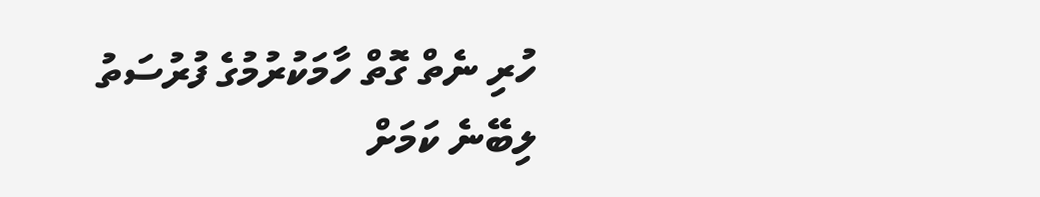ހުރި ނެތް ގޮތް ހާމަކުރުމުގެ ފުރުސަތު ލިބޭނެ ކަމަށް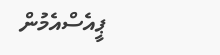ޕީއެސްއެމުން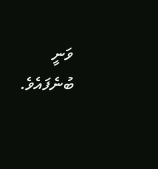ވަނީ ބުނެފައެވެ.